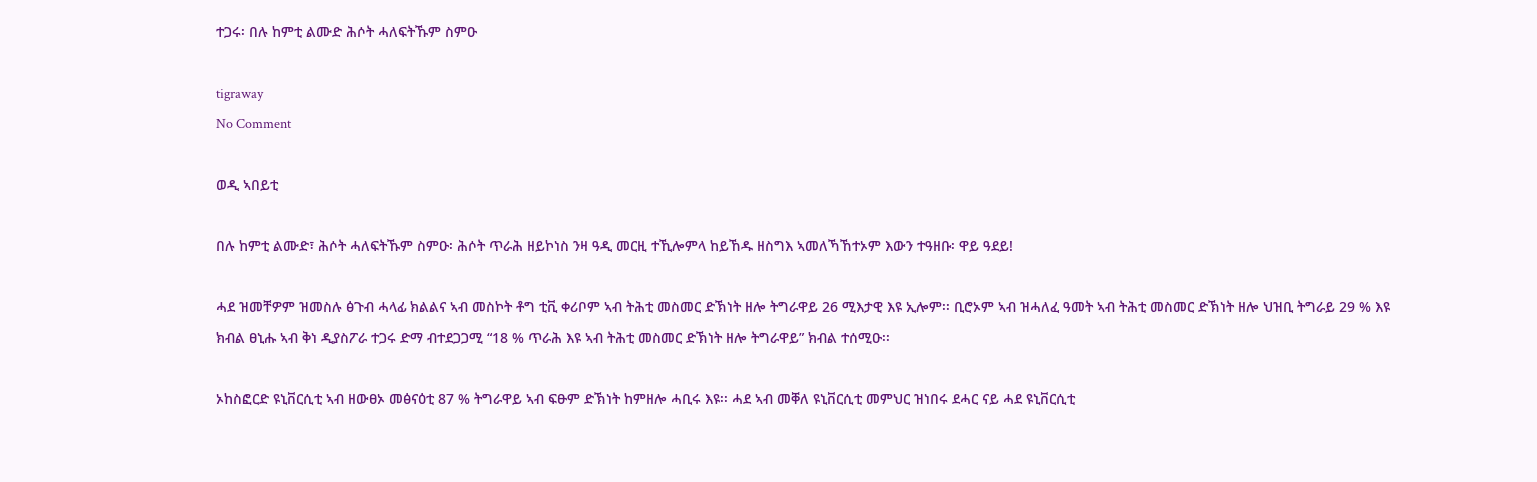ተጋሩ፡ በሉ ከምቲ ልሙድ ሕሶት ሓለፍትኹም ስምዑ

tigraway
No Comment

ወዲ ኣበይቲ

በሉ ከምቲ ልሙድ፣ ሕሶት ሓለፍትኹም ስምዑ፡ ሕሶት ጥራሕ ዘይኮነስ ንዛ ዓዲ መርዚ ተኺሎምላ ከይኸዱ ዘስግእ ኣመለኻኸተኦም እውን ተዓዘቡ፡ ዋይ ዓደይ!

ሓደ ዝመቸዎም ዝመስሉ ፅጉብ ሓላፊ ክልልና ኣብ መስኮት ቶግ ቲቪ ቀሪቦም ኣብ ትሕቲ መስመር ድኽነት ዘሎ ትግራዋይ 26 ሚእታዊ እዩ ኢሎም፡፡ ቢሮኦም ኣብ ዝሓለፈ ዓመት ኣብ ትሕቲ መስመር ድኽነት ዘሎ ህዝቢ ትግራይ 29 % እዩ ክብል ፀኒሑ ኣብ ቅነ ዲያስፖራ ተጋሩ ድማ ብተደጋጋሚ “18 % ጥራሕ እዩ ኣብ ትሕቲ መስመር ድኽነት ዘሎ ትግራዋይ” ክብል ተሰሚዑ፡፡

ኦከስፎርድ ዩኒቨርሲቲ ኣብ ዘውፀኦ መፅናዕቲ 87 % ትግራዋይ ኣብ ፍፁም ድኽነት ከምዘሎ ሓቢሩ እዩ፡፡ ሓደ ኣብ መቐለ ዩኒቨርሲቲ መምህር ዝነበሩ ደሓር ናይ ሓደ ዩኒቨርሲቲ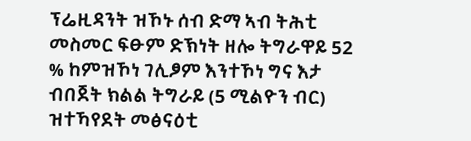ፕሬዚዳንት ዝኾኑ ሰብ ድማ ኣብ ትሕቲ መስመር ፍፁም ድኽነት ዘሎ ትግራዋይ 52 % ከምዝኾነ ገሊፆም እንተኾነ ግና እታ ብበጀት ክልል ትግራይ (5 ሚልዮን ብር) ዝተኻየደት መፅናዕቲ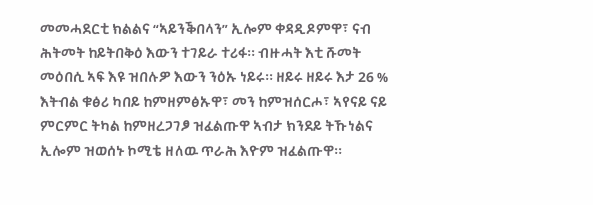መመሓደርቲ ክልልና “ኣይንቕበላን” ኢሎም ቀዳዲዶምዋ፣ ናብ ሕትመት ከይትበቅዕ እውን ተገይራ ተሪፋ፡፡ ብዙሓት እቲ ሹመት መዕበሲ ኣፍ እዩ ዝበሉዎ እውን ንዕኡ ነይሩ፡፡ ዘይሩ ዘይሩ እታ 26 % እትብል ቁፅሪ ካበይ ከምዘምፅኡዋ፣ መን ከምዝሰርሖ፣ ኣየናይ ናይ ምርምር ትካል ከምዘረጋገፆ ዝፈልጡዋ ኣብታ ክንደይ ትኹነልና ኢሎም ዝወሰኑ ኮሚቴ ዘለዉ ጥራሕ እዮም ዝፈልጡዋ፡፡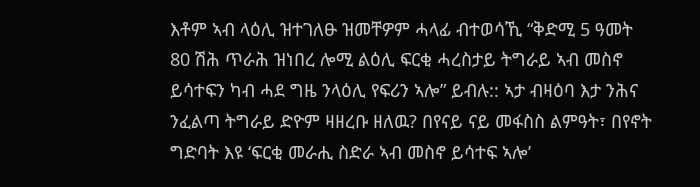እቶም ኣብ ላዕሊ ዝተገለፁ ዝመቸዎም ሓላፊ ብተወሳኺ “ቅድሚ 5 ዓመት 80 ሽሕ ጥራሕ ዝነበረ ሎሚ ልዕሊ ፍርቂ ሓረስታይ ትግራይ ኣብ መስኖ ይሳተፍን ካብ ሓደ ግዜ ንላዕሊ የፍሪን ኣሎ” ይብሉ:: ኣታ ብዛዕባ እታ ንሕና ንፈልጣ ትግራይ ድዮም ዛዘረቡ ዘለዉ? በየናይ ናይ መፋስስ ልምዓት፣ በየኖት ግድባት እዩ ‘ፍርቂ መራሒ ስድራ ኣብ መስኖ ይሳተፍ ኣሎ’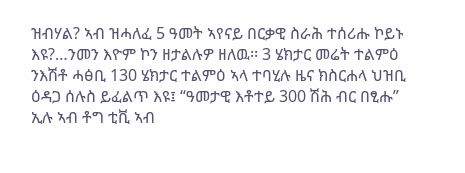ዝብሃል? ኣብ ዝሓለፈ 5 ዓመት ኣየናይ በርቃዊ ስራሕ ተሰሪሑ ኮይኑ እዩ?…ንመን እዮም ኮን ዘታልሉዎ ዘለዉ፡፡ 3 ሄክታር መሬት ተልምዕ ንእሽቶ ሓፅቢ 130 ሄክታር ተልምዕ ኣላ ተባሂሉ ዜና ክስርሐላ ህዝቢ ዕዳጋ ሰሉስ ይፈልጥ እዩ፤ “ዓመታዊ እቶተይ 300 ሽሕ ብር በፂሑ” ኢሉ ኣብ ቶግ ቲቪ ኣብ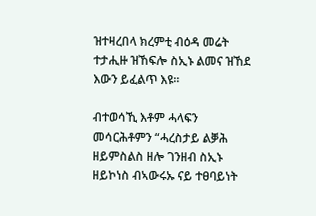ዝተዛረበላ ክረምቲ ብዕዳ መሬት ተታሒዙ ዝኸፍሎ ስኢኑ ልመና ዝኸደ እውን ይፈልጥ እዩ፡፡

ብተወሳኺ እቶም ሓላፍን መሳርሕቶምን “ሓረስታይ ልቓሕ ዘይምስልስ ዘሎ ገንዘብ ስኢኑ ዘይኮነስ ብኣውሩኡ ናይ ተፀባይነት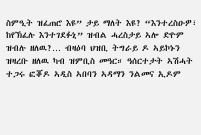ስምዒት ዝፈጠሮ እዩ” ታይ ማለት እዩ? “እንተረስዑዎ፣ ከየኽፈሉ እንተገደፉኒ” ዝብል ሓረስታይ ኣሎ ድዮም ዝብሉ ዘለዉ?… ብዛዕባ ህዝቢ ትግራይ ዶ ኣይኮኑን ዝዛረቡ ዘለዉ ካብ ዝምቢስ መዓር። ዓሰርተታት ኣሽሓት ተጋሩ ፎቖዶ ኣዲስ ኣበባን ኣዳማን ንልመና ኢዶም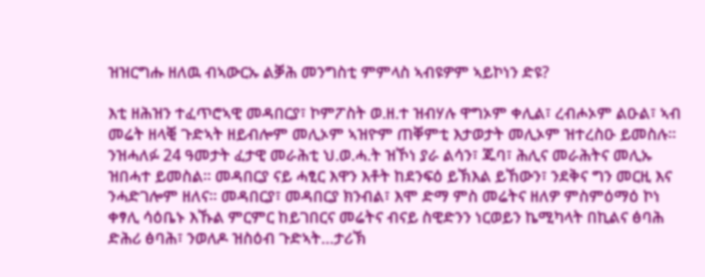ዝዝርግሑ ዘለዉ ብኣውርኡ ልቓሕ መንግስቲ ምምላስ ኣብዩዎም ኣይኮነን ድዩ?

እቲ ዘሕዝን ተፈጥሮኣዊ መዳበርያ፣ ኮምፖስት ወ.ዘ.ተ ዝብሃሉ ዋግኦም ቀሊል፣ ረብሖኦም ልዑል፣ ኣብ መሬት ዘላቒ ጉድኣት ዘይብሎም መሊኦም ኣዝዮም ጠቐምቲ እታወታት መሊኦም ዝተረስዑ ይመስሉ፡፡ ንዝሓለፉ 24 ዓመታት ፈታዊ መራሕቲ ህ.ወ.ሓ.ት ዝኾነ ያራ ልሳን፣ ጁባ፣ ሕሊና መራሕትና መሊኡ ዝበሓተ ይመስል፡፡ መዳበርያ ናይ ሓፂር እዋን እቶት ከደንፍዕ ይኽእል ይኸውን፣ ንደቅና ግን መርዚ እና ንሓድገሎም ዘለና፡፡ መዳበርያ፣ መዳበርያ ክንብል፣ እሞ ድማ ምስ መሬትና ዘለዎ ምስምዕማዕ ኮነ ቀፃሊ ሳዕቤኑ እኹል ምርምር ከይገበርና መሬትና ብናይ ስዊድንን ነርወይን ኬሚካላት በኪልና ፅባሕ ድሕሪ ፅባሕ፣ ንወለዶ ዝስዕብ ጉድኣት…ታሪኽ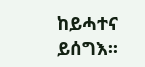ከይሓተና ይሰግእ፡፡